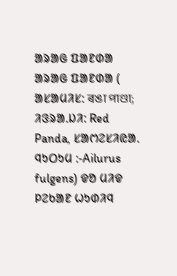ᱟᱨᱟᱜ ᱯᱟᱱᱰᱟ
ᱟᱨᱟᱜ ᱯᱟᱱᱰᱟ ( ᱟᱥᱟᱢᱤᱥᱺ ৰঙা পাণ্ডা; ᱤᱝᱨᱟᱹᱡᱤ: Red Panda, ᱥᱟᱬᱮᱥᱤᱭᱟᱹ ᱧᱩᱛᱩᱢ ᱺ-Ailurus fulgens) ᱫᱚ ᱢᱤᱫ ᱞᱮᱠᱟᱱ ᱦᱩᱰᱤᱧ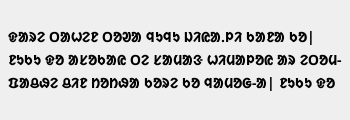ᱫᱟᱨᱮ ᱛᱟᱦᱮᱱ ᱛᱚᱣᱟ ᱧᱩᱧᱩ ᱡᱤᱭᱟᱹᱞᱤ ᱠᱟᱱᱟ ᱠᱚ| ᱱᱩᱠᱩ ᱫᱚ ᱟᱥᱚᱠᱟᱭ ᱛᱮ ᱥᱟᱢᱟᱝ ᱦᱤᱢᱟᱞᱚᱭ ᱟᱨ ᱮᱛᱚᱢ-ᱯᱟᱪᱷᱮ ᱪᱤᱱ ᱴᱚᱴᱷᱟ ᱠᱚᱨᱮ ᱠᱚ ᱧᱟᱢᱚᱜ-ᱟ| ᱱᱩᱠᱩ ᱫᱚ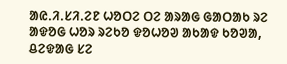ᱟᱭᱹᱤᱹᱥᱤᱹᱮᱱ ᱦᱚᱛᱮ ᱛᱮ ᱟᱨᱟᱜ ᱜᱟᱛᱟᱠ ᱨᱮ ᱟᱫᱚᱜ ᱦᱚᱨ ᱨᱮᱠᱚ ᱫᱚᱦᱚᱣ ᱟᱠᱟᱫ ᱠᱚᱣᱟ, ᱪᱮᱫᱟᱜ ᱥᱮ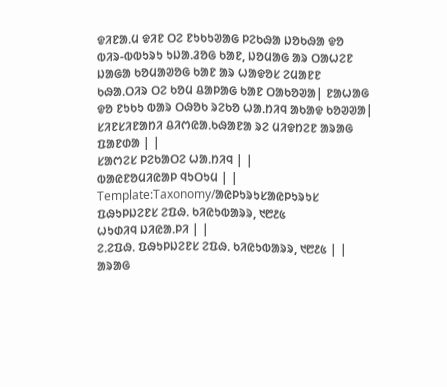ᱫᱤᱱᱟᱹᱢ ᱫᱤᱱ ᱛᱮ ᱱᱩᱠᱩᱣᱟᱜ ᱞᱮᱠᱷᱟ ᱡᱚᱠᱷᱟ ᱫᱚ ᱵᱤᱨ-ᱵᱵᱩᱨᱩ ᱩᱡᱟᱹᱲᱚᱜ ᱠᱟᱱ, ᱡᱚᱢᱟᱜ ᱟᱨ ᱛᱟᱦᱮᱱ ᱡᱟᱜᱟ ᱠᱚᱢᱟᱣᱚᱜ ᱠᱟᱱ ᱟᱨ ᱦᱟᱫᱚᱥ ᱮᱢᱟᱱᱱ ᱠᱷᱟᱹᱛᱤᱨ ᱛᱮ ᱠᱚᱢ ᱪᱟᱞᱟᱜ ᱠᱟᱱ ᱛᱟᱠᱚᱣᱟ| ᱱᱟᱦᱟᱜ ᱫᱚ ᱱᱩᱠᱩ ᱵᱟᱨ ᱛᱷᱚᱠ ᱨᱮᱠᱚ ᱦᱟᱹᱴᱤᱧ ᱟᱠᱟᱫ ᱠᱚᱣᱣᱟ|
ᱥᱤᱱᱥᱤᱱᱟᱴᱤ ᱪᱤᱬᱭᱟᱹᱠᱷᱟᱱᱟ ᱨᱮ ᱢᱤᱫᱴᱮᱱ ᱟᱨᱟᱜ ᱯᱟᱱᱰᱟ | |
ᱥᱟᱬᱮᱥ ᱞᱮᱠᱟᱛᱮ ᱦᱟᱹᱴᱤᱧ | |
ᱵᱟᱭᱱᱚᱢᱤᱭᱟᱞ ᱧᱩᱛᱩᱢ | |
Template:Taxonomy/ᱟᱭᱞᱩᱨᱩᱥᱟᱭᱞᱩᱨᱩᱥ ᱯᱷᱩᱞᱡᱮᱱᱥ ᱮᱯᱷᱹ ᱠᱤᱭᱩᱵᱟᱨᱨ, ᱑᱘᱒᱕
ᱦᱩᱰᱤᱧ ᱡᱤᱭᱟᱹᱞᱤ | |
ᱮᱹᱮᱯᱷᱹ ᱯᱷᱩᱞᱡᱮᱱᱥ ᱮᱯᱷᱹ ᱠᱤᱭᱩᱵᱟᱨᱨ, ᱑᱘᱒᱕ | |
ᱟᱨᱟᱜ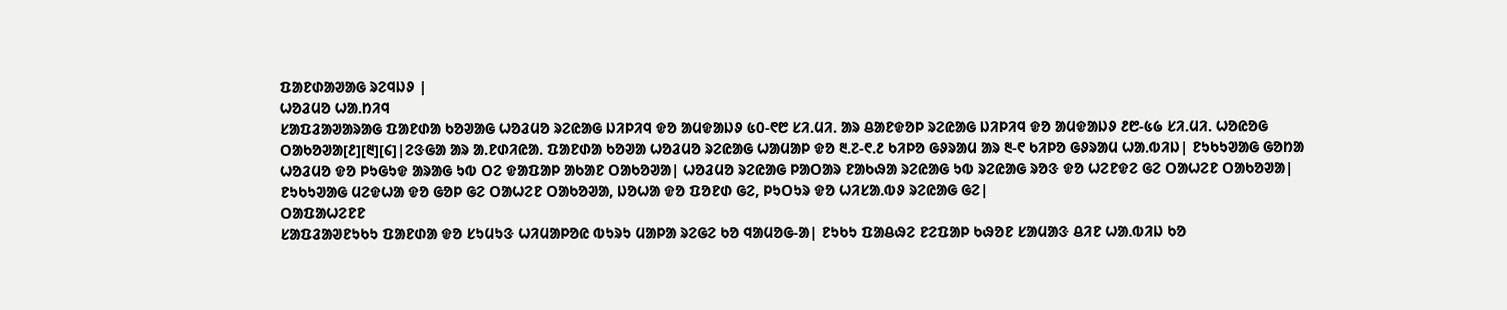ᱯᱟᱱᱰᱟᱣᱟᱜ ᱨᱮᱧᱡᱽ |
ᱦᱚᱲᱢᱚ ᱦᱟᱹᱴᱤᱧ
ᱥᱟᱯᱲᱟᱣᱟᱨᱟᱜ ᱯᱟᱱᱰᱟ ᱠᱚᱣᱟᱜ ᱦᱚᱲᱢᱚ ᱨᱮᱭᱟᱜ ᱡᱤᱞᱤᱧ ᱫᱚ ᱟᱢᱫᱟᱡᱽ ᱕᱐-᱖᱘ ᱥᱤᱹᱢᱤᱹ ᱟᱨ ᱪᱟᱱᱫᱚᱞ ᱨᱮᱭᱟᱜ ᱡᱤᱞᱤᱧ ᱫᱚ ᱟᱢᱫᱟᱡᱽ ᱒᱘-᱕᱙ ᱥᱤᱹᱢᱤᱹ ᱦᱚᱭᱚᱜ ᱛᱟᱠᱚᱣᱟ[᱒][᱓][᱔]|ᱮᱝᱜᱟ ᱟᱨ ᱟᱹᱱᱰᱤᱭᱟᱹ ᱯᱟᱱᱰᱟ ᱠᱚᱣᱟ ᱦᱚᱲᱢᱚ ᱨᱮᱭᱟᱜ ᱦᱟᱢᱟᱞ ᱫᱚ ᱓ᱹ᱗-᱖ᱹ᱒ ᱠᱤᱞᱚ ᱜᱽᱨᱟᱢ ᱟᱨ ᱓-᱖ ᱠᱤᱞᱚ ᱜᱽᱨᱟᱢ ᱦᱟᱹᱵᱤᱡ| ᱱᱩᱠᱩᱣᱟᱜ ᱜᱚᱴᱟ ᱦᱚᱲᱢᱚ ᱫᱚ ᱞᱩᱜᱩᱫ ᱟᱨᱟᱜ ᱩᱵ ᱛᱮ ᱫᱟᱯᱟᱞ ᱟᱠᱟᱱ ᱛᱟᱠᱚᱣᱟ| ᱦᱚᱲᱢᱚ ᱨᱮᱭᱟᱜ ᱞᱟᱛᱟᱨ ᱱᱟᱠᱷᱟ ᱨᱮᱭᱟᱜ ᱩᱵ ᱨᱮᱭᱟᱜ ᱨᱚᱝ ᱫᱚ ᱦᱮᱱᱫᱮ ᱜᱮ ᱛᱟᱦᱮᱱ ᱛᱟᱠᱚᱣᱟ| ᱱᱩᱠᱩᱣᱟᱜ ᱢᱮᱫᱦᱟ ᱫᱚ ᱜᱚᱞ ᱜᱮ ᱛᱟᱦᱮᱱ ᱛᱟᱠᱚᱣᱟ, ᱡᱚᱦᱟ ᱫᱚ ᱯᱚᱱᱰ ᱜᱮ, ᱞᱩᱛᱩᱨ ᱫᱚ ᱦᱤᱥᱟᱹᱵᱽ ᱨᱮᱭᱟᱜ ᱜᱮ|
ᱛᱟᱯᱟᱦᱮᱱᱱ
ᱥᱟᱯᱲᱟᱣᱱᱩᱠᱩ ᱯᱟᱱᱰᱟ ᱫᱚ ᱥᱩᱢᱩᱝ ᱦᱤᱢᱟᱞᱚᱭ ᱵᱩᱨᱩ ᱢᱟᱞᱟ ᱨᱮᱜᱮ ᱠᱚ ᱧᱟᱢᱚᱜ-ᱟ| ᱱᱩᱠᱩ ᱯᱟᱪᱷᱮ ᱱᱮᱯᱟᱞ ᱠᱷᱚᱱ ᱥᱟᱢᱟᱝ ᱪᱤᱱ ᱦᱟᱹᱵᱤᱡ ᱠᱚ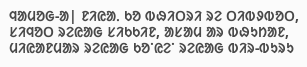ᱧᱟᱢᱚᱜ-ᱟ| ᱱᱤᱭᱟᱹ ᱠᱚ ᱵᱷᱤᱛᱨᱤ ᱨᱮ ᱛᱤᱵᱽᱵᱚᱛ, ᱥᱤᱧᱚᱛ ᱨᱮᱭᱟᱜ ᱥᱤᱠᱠᱤᱱ, ᱟᱥᱟᱢ ᱟᱨ ᱵᱷᱩᱴᱟᱱ, ᱢᱤᱭᱟᱱᱢᱟᱨ ᱨᱮᱭᱟᱜ ᱠᱚᱸᱭᱮᱸ ᱨᱮᱭᱟᱜ ᱵᱤᱨ-ᱵᱩᱨᱩ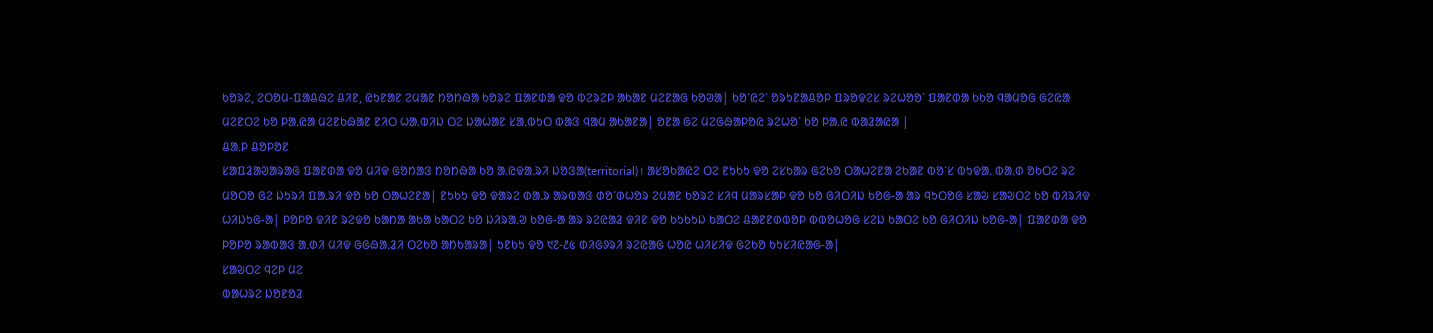ᱠᱚᱨᱮ, ᱮᱛᱚᱢ-ᱯᱟᱪᱷᱮ ᱪᱤᱱ, ᱭᱩᱱᱟᱱ ᱮᱢᱟᱱ ᱴᱚᱴᱷᱟ ᱠᱚᱨᱮ ᱯᱟᱱᱰᱟ ᱫᱚ ᱵᱮᱨᱮᱞ ᱟᱠᱟᱱ ᱢᱮᱱᱟᱜ ᱠᱚᱣᱟ| ᱠᱚᱸᱭᱮᱸ ᱚᱨᱩᱱᱟᱪᱚᱞ ᱯᱨᱚᱫᱮᱥ ᱨᱮᱦᱚᱚᱸ ᱯᱟᱱᱰᱟ ᱠᱠᱚ ᱧᱟᱢᱚᱜ ᱜᱮᱭᱟ ᱢᱮᱱᱛᱮ ᱠᱚ ᱞᱟᱹᱭᱟ ᱢᱮᱱᱠᱷᱟᱱ ᱱᱤᱛ ᱦᱟᱹᱵᱤᱡ ᱛᱮ ᱡᱟᱦᱟᱱ ᱥᱟᱹᱵᱩᱛ ᱵᱟᱝ ᱧᱟᱢ ᱟᱠᱟᱱᱟ| ᱚᱱᱟ ᱜᱮ ᱢᱮᱜᱷᱟᱞᱚᱭ ᱨᱮᱦᱚᱸ ᱠᱚ ᱞᱟᱹᱭ ᱵᱟᱲᱟᱭᱟ |
ᱪᱟᱹᱞ ᱪᱚᱞᱚᱱ
ᱥᱟᱯᱲᱟᱣᱟᱨᱟᱜ ᱯᱟᱱᱰᱟ ᱫᱚ ᱢᱤᱫ ᱜᱚᱴᱟᱝ ᱴᱚᱴᱷᱟ ᱠᱚ ᱟᱹᱭᱫᱟᱹᱨᱤ ᱡᱚᱝᱟ(territorial)। ᱟᱥᱚᱠᱟᱭᱮ ᱛᱮ ᱱᱩᱠᱩ ᱫᱚ ᱮᱥᱠᱟᱨ ᱜᱮᱠᱚ ᱛᱟᱦᱮᱱᱟ ᱮᱠᱟᱱ ᱵᱚᱸᱥ ᱵᱩᱫᱟᱹ ᱵᱟᱹᱰ ᱚᱠᱛᱮ ᱨᱮ ᱢᱚᱛᱚ ᱜᱮ ᱡᱩᱨᱤ ᱯᱟᱹᱨᱤ ᱫᱚ ᱠᱚ ᱛᱟᱦᱮᱱᱟ| ᱱᱩᱠᱩ ᱫᱚ ᱫᱟᱨᱮ ᱰᱟᱹᱨ ᱟᱨᱵᱟᱝ ᱰᱚᱸᱰᱦᱚᱨ ᱮᱢᱟᱱ ᱠᱚᱨᱮ ᱥᱤᱧ ᱢᱟᱨᱥᱟᱞ ᱫᱚ ᱠᱚ ᱜᱤᱛᱤᱡ ᱠᱚᱜ-ᱟ ᱟᱨ ᱧᱩᱛᱚᱜ ᱥᱟᱶ ᱥᱟᱶᱛᱮ ᱠᱚ ᱵᱤᱨᱤᱫ ᱦᱤᱡᱩᱜ-ᱟ| ᱞᱚᱞᱚ ᱫᱤᱱ ᱨᱮᱫᱚ ᱠᱟᱴᱟ ᱟᱠᱟ ᱠᱟᱛᱮ ᱠᱚ ᱡᱤᱨᱟᱹᱣ ᱠᱚᱜ-ᱟ ᱟᱨ ᱨᱮᱭᱟᱲ ᱫᱤᱱ ᱫᱚ ᱠᱩᱠᱩᱡ ᱠᱟᱛᱮ ᱪᱟᱱᱱᱰᱵᱚᱞ ᱵᱵᱚᱦᱚᱜ ᱥᱮᱡ ᱠᱟᱛᱮ ᱠᱚ ᱜᱤᱛᱤᱡ ᱠᱚᱜ-ᱟ| ᱯᱟᱱᱰᱟ ᱫᱚ ᱞᱚᱞᱚ ᱨᱟᱵᱟᱝ ᱟᱹᱰᱤ ᱢᱤᱫ ᱜᱜᱷᱟᱹᱲᱤ ᱛᱮᱠᱚ ᱟᱴᱠᱟᱨᱟ| ᱩᱱᱠᱩ ᱫᱚ ᱑᱗-᱒᱕ ᱰᱤᱜᱽᱨᱤ ᱨᱮᱭᱟᱜ ᱦᱚᱭ ᱦᱤᱥᱤᱫ ᱜᱮᱠᱚ ᱠᱩᱥᱤᱭᱟᱜ-ᱟ|
ᱥᱟᱶᱛᱮ ᱧᱮᱞ ᱢᱮ
ᱵᱟᱦᱨᱮ ᱡᱚᱱᱚᱲ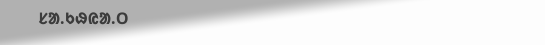ᱥᱟ.ᱠᱷᱭᱟ.ᱛ